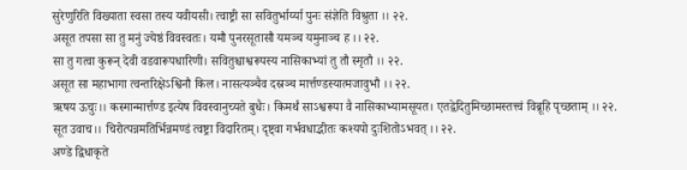सुरेणुरिति विख्याता स्वसा तस्य यवीयसी। त्वाष्ट्री सा सवितुर्भार्य्या पुनः संज्ञेति विश्रुता ।। २२.
असूत तपसा सा तु मनुं ज्येष्ठं विवस्वतः। यमौ पुनरसूतासौ यमञ्च यमुनाञ्च ह ।। २२.
सा तु गत्वा कुरून् देवी वडवारूपधारिणी। सवितुश्चाश्वरूपस्य नासिकाभ्यां तु तौ स्मृतौ ।। २२.
असूत सा महाभागा त्वन्तरिक्षेऽश्विनौ किल। नासत्यञ्चैव दस्रञ्च मार्त्तण्डस्यात्मजावुभौ ।। २२.
ऋषय ऊचुः।। कस्मान्मार्त्तण्ड इत्येष विवस्वानुच्यते बुधैः। किमर्थं साऽश्वरूपा वै नासिकाभ्यामसूयत। एतद्वेदितुमिच्छामस्तत्त्वं विब्रूहि पृच्छताम् ।। २२.
सूत उवाच।। चिरोत्पन्नमतिर्भिन्नमण्डं त्वष्ट्रा विदारितम्। दृष्ट्वा गर्भवधाद्भीतः कश्यपो दुःशितोऽभवत् ।। २२.
अण्डे द्विधाकृते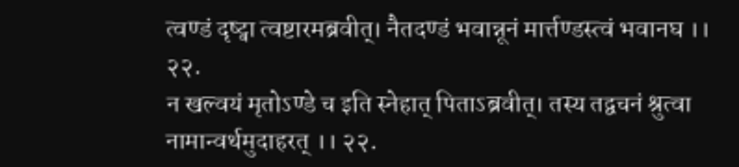त्वण्डं दृष्ट्वा त्वष्टारमब्रवीत्। नैतदण्डं भवान्नूनं मार्त्तण्डस्त्वं भवानघ ।। २२.
न खल्वयं मृतोऽण्डे च इति स्नेहात् पिताऽब्रवीत्। तस्य तद्वचनं श्रुत्वा नामान्वर्थमुदाहरत् ।। २२.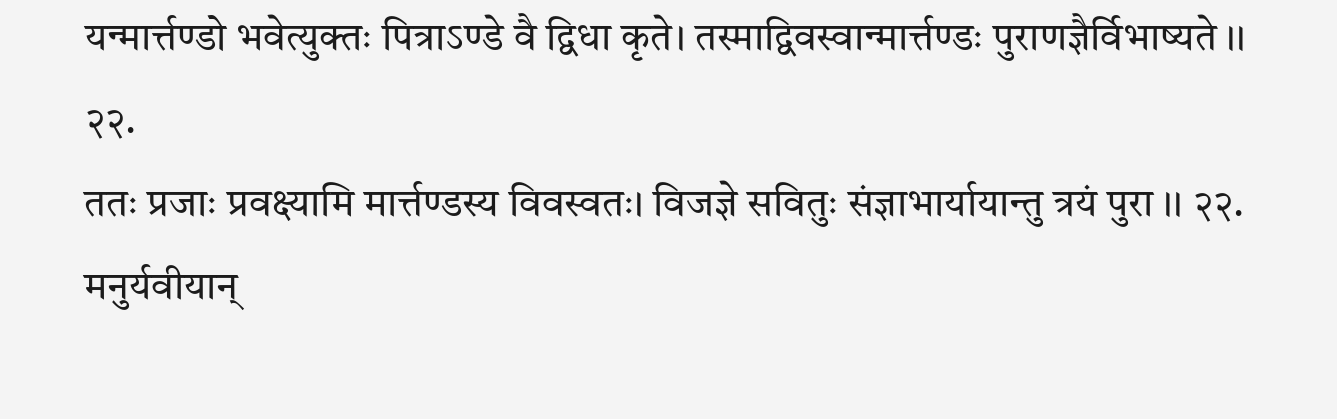यन्मार्त्तण्डो भवेत्युक्तः पित्राऽण्डे वै द्विधा कृते। तस्माद्विवस्वान्मार्त्तण्डः पुराणज्ञैर्विभाष्यते ।। २२.
ततः प्रजाः प्रवक्ष्यामि मार्त्तण्डस्य विवस्वतः। विजज्ञे सवितुः संज्ञाभार्यायान्तु त्रयं पुरा ।। २२.
मनुर्यवीयान्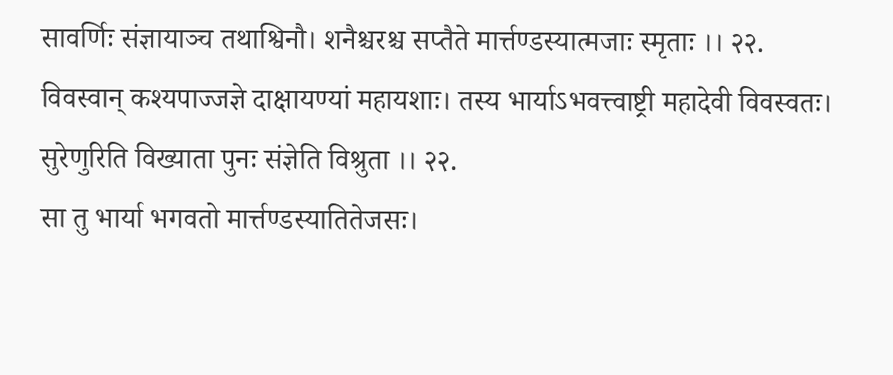सावर्णिः संज्ञायाञ्च तथाश्विनौ। शनैश्चरश्च सप्तैते मार्त्तण्डस्यात्मजाः स्मृताः ।। २२.
विवस्वान् कश्यपाज्जज्ञे दाक्षायण्यां महायशाः। तस्य भार्याऽभवत्त्वाष्ट्री महादेवी विवस्वतः। सुरेणुरिति विख्याता पुनः संज्ञेति विश्रुता ।। २२.
सा तु भार्या भगवतो मार्त्तण्डस्यातितेजसः।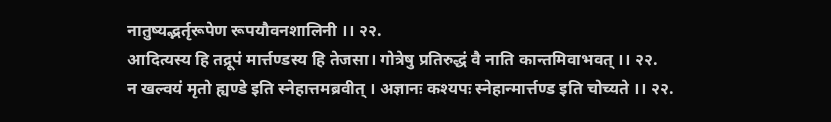नातुष्यद्भर्तृरूपेण रूपयौवनशालिनी ।। २२.
आदित्यस्य हि तद्रूपं मार्त्तण्डस्य हि तेजसा। गोत्रेषु प्रतिरुद्धं वै नाति कान्तमिवाभवत् ।। २२.
न खल्वयं मृतो ह्यण्डे इति स्नेहात्तमब्रवीत् । अज्ञानः कश्यपः स्नेहान्मार्त्तण्ड इति चोच्यते ।। २२.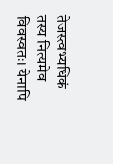तेजस्त्वभ्यधिकं तस्य नित्यमेव विवस्वतः। येनापि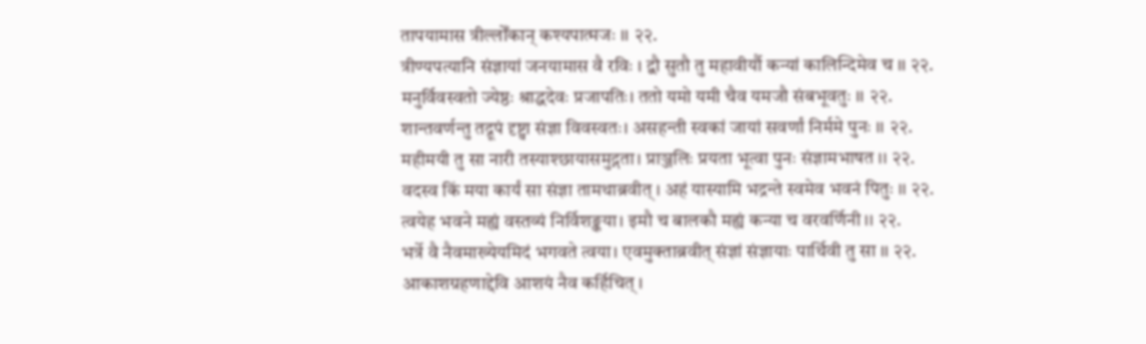तापयामास त्रील्लोँकान् कश्यपात्मजः ।। २२.
त्रीण्यपत्यानि संज्ञायां जनयामास वै रविः । द्वौ सुतौ तु महावीर्यौ कन्यां कालिन्दिमेव च ।। २२.
मनुर्विवस्वतो ज्येष्ठः श्राद्धदेवः प्रजापतिः। ततो यमो यमी चैव यमजौ संबभूवतुः ।। २२.
शान्तवर्णन्तु तद्रूपं दृष्ट्वा संज्ञा विवस्वतः। असहन्ती स्वकां जायां सवर्णां निर्ममे पुनः ।। २२.
महीमयी तु सा नारी तस्याश्छायासमुद्गता। प्राञ्जलिः प्रयता भूत्वा पुनः संज्ञामभाषत ।। २२.
वदस्व किं मया कार्यं सा संज्ञा तामथाब्रवीत्। अहं यास्यामि भद्रन्ते स्वमेव भवनं पितुः ।। २२.
त्वयेह भवने मह्यं वस्तव्यं निर्विशङ्कया। इमौ च बालकौ मह्यं कन्या च वरवर्णिनी ।। २२.
भर्त्रे वै नैवमाख्येयमिदं भगवते त्वया। एवमुक्ताब्रवीत् संज्ञां संज्ञायाः पार्थिवी तु सा ।। २२.
आकाशग्रहणाद्देवि आशयं नैव कर्हिचित्।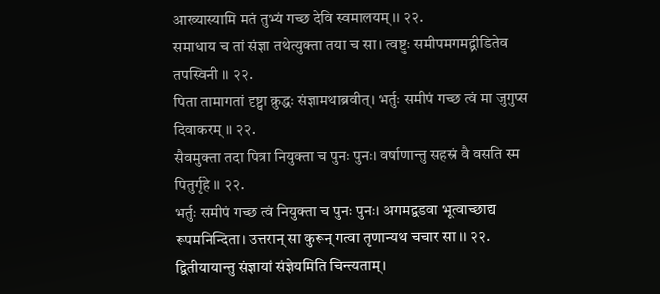आख्यास्यामि मतं तुभ्यं गच्छ देवि स्वमालयम् ।। २२.
समाधाय च तां संज्ञा तथेत्युक्ता तया च सा। त्वष्टुः समीपमगमद्व्रीडितेव तपस्विनी ।। २२.
पिता तामागतां दृष्ट्वा क्रुद्धः संज्ञामथाब्रवीत्। भर्तुः समीपं गच्छ त्वं मा जुगुप्स दिवाकरम् ।। २२.
सैवमुक्ता तदा पित्रा नियुक्ता च पुनः पुनः। वर्षाणान्तु सहस्रं वै वसति स्म पितुर्गृहे ।। २२.
भर्तुः समीपं गच्छ त्वं नियुक्ता च पुनः पुनः। अगमद्वडवा भूत्वाच्छाद्य रूपमनिन्दिता। उत्तरान् सा कुरून् गत्वा तृणान्यथ चचार सा ।। २२.
द्वितीयायान्तु संज्ञायां संज्ञेयमिति चिन्त्यताम्।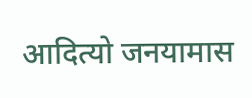आदित्यो जनयामास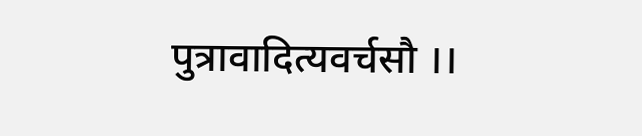पुत्रावादित्यवर्चसौ ।।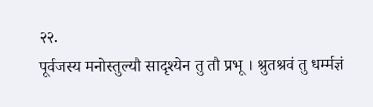२२.
पूर्वजस्य मनोस्तुल्यौ सादृश्येन तु तौ प्रभू । श्रुतश्रवं तु धर्म्मज्ञं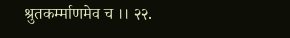श्रुतकर्म्माणमेव च ।। २२.